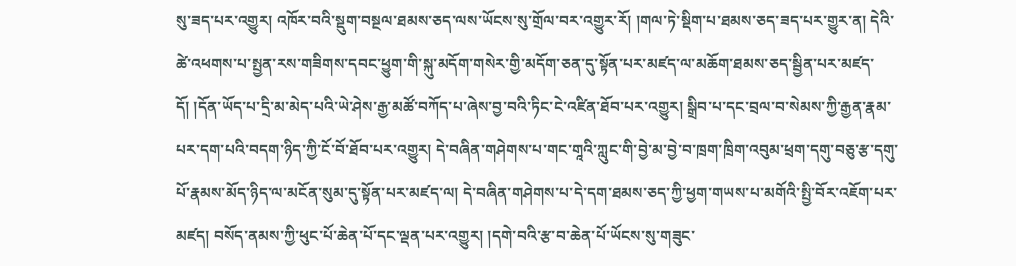སུ་ཟད་པར་འགྱུར། འཁོར་བའི་སྡུག་བསྔལ་ཐམས་ཅད་ལས་ཡོངས་སུ་གྲོལ་བར་འགྱུར་རོ། །གལ་ཏེ་སྡིག་པ་ཐམས་ཅད་ཟད་པར་གྱུར་ན། དེའི་ཚེ་འཕགས་པ་སྤྱན་རས་གཟིགས་དབང་ཕྱུག་གི་སྐུ་མདོག་གསེར་གྱི་མདོག་ཅན་དུ་སྟོན་པར་མཛད་ལ་མཆོག་ཐམས་ཅད་སྦྱིན་པར་མཛད་དོ། །དོན་ཡོད་པ་དྲི་མ་མེད་པའི་ཡེ་ཤེས་རྒྱ་མཚོ་བཀོད་པ་ཞེས་བྱ་བའི་ཏིང་ངེ་འཛིན་ཐོབ་པར་འགྱུར། སྒྲིབ་པ་དང་བྲལ་བ་སེམས་ཀྱི་རྒྱན་རྣམ་པར་དག་པའི་བདག་ཉིད་ཀྱི་ངོ་བོ་ཐོབ་པར་འགྱུར། དེ་བཞིན་གཤེགས་པ་གང་གཱའི་ཀླུང་གི་བྱེ་མ་བྱེ་བ་ཁྲག་ཁྲིག་འབུམ་ཕྲག་དགུ་བཅུ་རྩ་དགུ་པོ་རྣམས་མོད་ཉིད་ལ་མངོན་སུམ་དུ་སྟོན་པར་མཛད་ལ། དེ་བཞིན་གཤེགས་པ་དེ་དག་ཐམས་ཅད་ཀྱི་ཕྱག་གཡས་པ་མགོའི་སྤྱི་བོར་འཇོག་པར་མཛད། བསོད་ནམས་ཀྱི་ཕུང་པོ་ཆེན་པོ་དང་ལྡན་པར་འགྱུར། །དགེ་བའི་རྩ་བ་ཆེན་པོ་ཡོངས་སུ་གཟུང་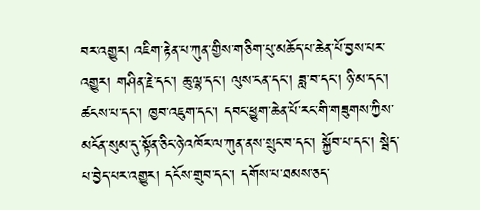བར་འགྱུར། འཇིག་རྟེན་པ་ཀུན་གྱིས་གཅིག་པུ་མཆོད་པ་ཆེན་པོ་བྱས་པར་འགྱུར། གཤིན་རྗེ་དང་། ཆུ་ལྷ་དང་། ལུས་ངན་དང་། ཟླ་བ་དང་། ཉི་མ་དང་། ཚངས་པ་དང་། ཁྱབ་འཇུག་དང་། དབང་ཕྱུག་ཆེན་པོ་རང་གི་གཟུགས་ཀྱིས་མངོན་སུམ་དུ་སྟོན་ཅིང་ཉེ་འཁོར་ལ་ཀུན་ནས་སྲུང་བ་དང་། སྐྱོབ་པ་དང་། སྦེད་པ་བྱེད་པར་འགྱུར། དངོས་གྲུབ་དང་། དགོས་པ་ཐམས་ཅད་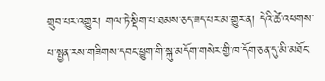གྲུབ་པར་འགྱུར། གལ་ཏེ་སྡིག་པ་ཐམས་ཅད་ཟད་པར་མ་གྱུར་ན། དེའི་ཚེ་འཕགས་པ་སྤྱན་རས་གཟིགས་དབང་ཕྱུག་གི་སྐུ་མདོག་གསེར་གྱི་ཁ་དོག་ཅན་དུ་མི་མཐོང་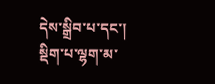དེས་སྒྲིབ་པ་དང་། སྡིག་པ་ལྷག་མ་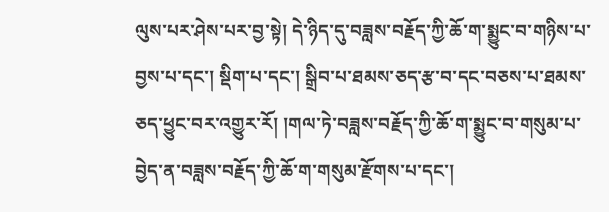ལུས་པར་ཤེས་པར་བྱ་སྟེ། དེ་ཉིད་དུ་བཟླས་བརྗོད་ཀྱི་ཆོ་ག་སྨྱུང་བ་གཉིས་པ་བྱས་པ་དང་། སྡིག་པ་དང་། སྒྲིབ་པ་ཐམས་ཅད་རྩ་བ་དང་བཅས་པ་ཐམས་ཅད་ཕྱུང་བར་འགྱུར་རོ། །གལ་ཏེ་བཟླས་བརྗོད་ཀྱི་ཆོ་ག་སྨྱུང་བ་གསུམ་པ་བྱེད་ན་བཟླས་བརྗོད་ཀྱི་ཆོ་ག་གསུམ་རྫོགས་པ་དང་།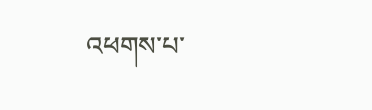འཕགས་པ་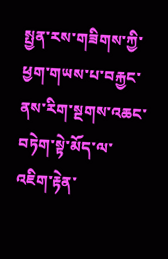སྤྱན་རས་གཟིགས་ཀྱི་ཕྱག་གཡས་པ་བརྐྱང་ནས་རིག་སྔགས་འཆང་བཏེག་སྟེ་མོད་ལ་འཇིག་རྟེན་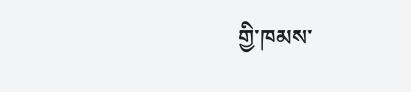གྱི་ཁམས་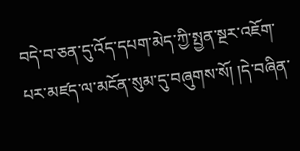བདེ་བ་ཅན་དུ་འོད་དཔག་མེད་ཀྱི་སྤྱན་སྔར་འཇོག་པར་མཛད་ལ་མངོན་སུམ་དུ་བཞུགས་སོ། །དེ་བཞིན་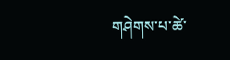གཤེགས་པ་ཚེ་